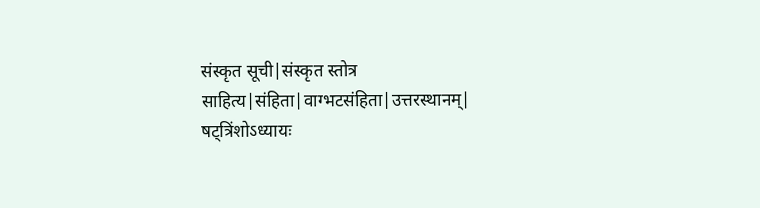संस्कृत सूची|संस्कृत स्तोत्र साहित्य|संहिता|वाग्भटसंहिता|उत्तरस्थानम्| षट्त्रिंशोऽध्यायः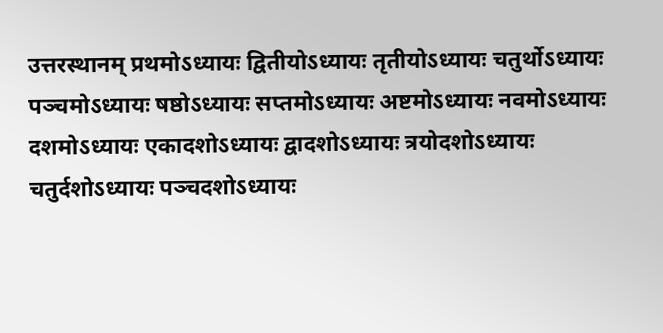उत्तरस्थानम् प्रथमोऽध्यायः द्वितीयोऽध्यायः तृतीयोऽध्यायः चतुर्थोऽध्यायः पञ्चमोऽध्यायः षष्ठोऽध्यायः सप्तमोऽध्यायः अष्टमोऽध्यायः नवमोऽध्यायः दशमोऽध्यायः एकादशोऽध्यायः द्वादशोऽध्यायः त्रयोदशोऽध्यायः चतुर्दशोऽध्यायः पञ्चदशोऽध्यायः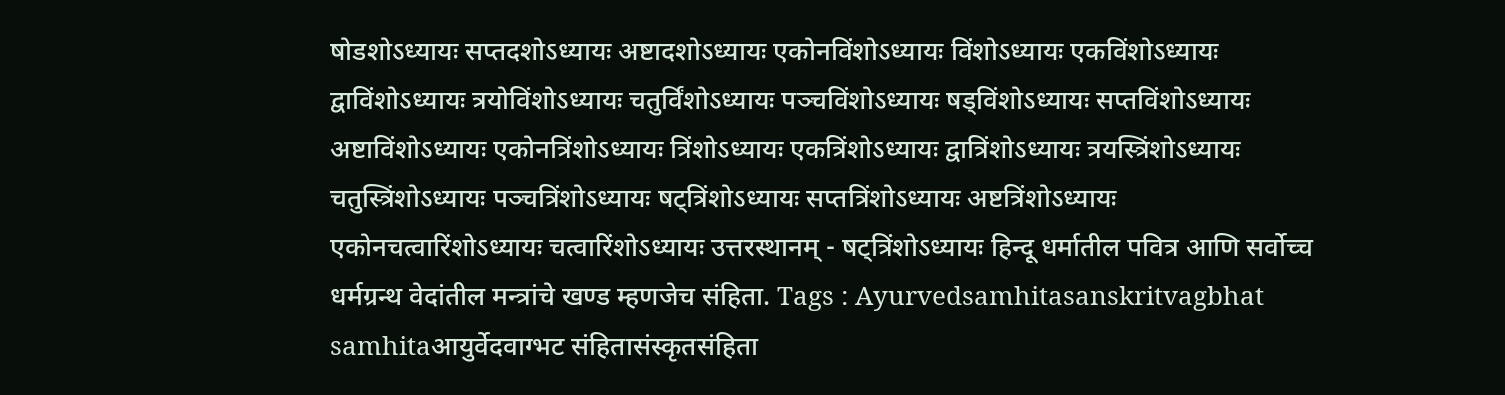षोडशोऽध्यायः सप्तदशोऽध्यायः अष्टादशोऽध्यायः एकोनविंशोऽध्यायः विंशोऽध्यायः एकविंशोऽध्यायः द्वाविंशोऽध्यायः त्रयोविंशोऽध्यायः चतुर्विंशोऽध्यायः पञ्चविंशोऽध्यायः षड्विंशोऽध्यायः सप्तविंशोऽध्यायः अष्टाविंशोऽध्यायः एकोनत्रिंशोऽध्यायः त्रिंशोऽध्यायः एकत्रिंशोऽध्यायः द्वात्रिंशोऽध्यायः त्रयस्त्रिंशोऽध्यायः चतुस्त्रिंशोऽध्यायः पञ्चत्रिंशोऽध्यायः षट्त्रिंशोऽध्यायः सप्तत्रिंशोऽध्यायः अष्टत्रिंशोऽध्यायः एकोनचत्वारिंशोऽध्यायः चत्वारिंशोऽध्यायः उत्तरस्थानम् - षट्त्रिंशोऽध्यायः हिन्दू धर्मातील पवित्र आणि सर्वोच्च धर्मग्रन्थ वेदांतील मन्त्रांचे खण्ड म्हणजेच संहिता. Tags : Ayurvedsamhitasanskritvagbhat samhitaआयुर्वेदवाग्भट संहितासंस्कृतसंहिता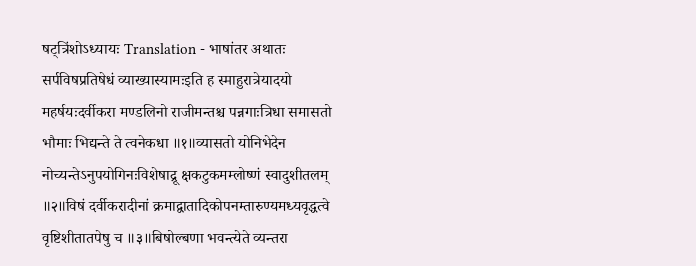षट्त्रिंशोऽध्यायः Translation - भाषांतर अथातः सर्पविषप्रतिषेधं व्याख्यास्यामःइति ह स्माहुरात्रेयादयो महर्षयःदर्वीकरा मण्डलिनो राजीमन्तश्च पन्नगाःत्रिधा समासतो भौमाः भिद्यन्ते ते त्वनेकधा ॥१॥व्यासतो योनिभेदेन नोच्यन्तेऽनुपयोगिनःविशेषाद्रू क्षकटुकमम्लोष्णं स्वादुशीतलम् ॥२॥विषं दर्वीकरादीनां क्रमाद्वातादिकोपनम्तारुण्यमध्यवृद्धत्वे वृष्टिशीतातपेषु च ॥३॥बिषोल्बणा भवन्त्येते व्यन्तरा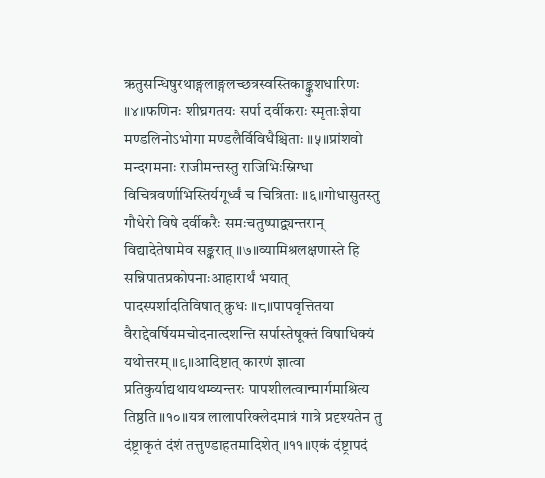ऋतुसन्धिषुरथाङ्गलाङ्गलच्छत्रस्वस्तिकाङ्कुशधारिणः ॥४॥फणिनः शीघ्रगतयः सर्पा दर्वीकराः स्मृताःज्ञेया मण्डलिनोऽभोगा मण्डलैर्विविधैश्चिताः ॥५॥प्रांशवो मन्दगमनाः राजीमन्तस्तु राजिभिःस्निग्धा विचित्रवर्णाभिस्तिर्यगूर्ध्वं च चित्रिताः ॥६॥गोधासुतस्तु गौधेरो विषे दर्वीकरैः समःचतुष्पाद्व्यन्तरान् विद्यादेतेषामेव सङ्करात् ॥७॥व्यामिश्रलक्षणास्ते हि सन्निपातप्रकोपनाःआहारार्थं भयात् पादस्पर्शादतिविषात् क्रुधः ॥८॥पापवृत्तितया वैराद्देवर्षियमचोदनात्दशन्ति सर्पास्तेषूक्तं विषाधिक्यं यथोत्तरम् ॥९॥आदिष्टात् कारणं ज्ञात्वा प्रतिकुर्याद्यथायथम्व्यन्तरः पापशीलत्वान्मार्गमाश्रित्य तिष्ठति ॥१०॥यत्र लालापरिक्लेदमात्रं गात्रे प्रदृश्यतेन तु दंष्ट्राकृतं दंशं तत्तुण्डाहतमादिशेत् ॥११॥एकं दंष्ट्रापदं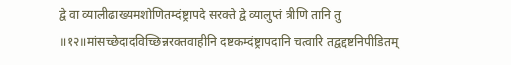द्वे वा व्यालीढाख्यमशोणितम्दंष्ट्रापदे सरक्ते द्वे व्यालुप्तं त्रीणि तानि तु ॥१२॥मांसच्छेदादविच्छिन्नरक्तवाहीनि दष्टकम्दंष्ट्रापदानि चत्वारि तद्वद्दष्टनिपीडितम्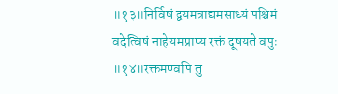॥१३॥निर्विषं द्वयमत्राद्यमसाध्यं पश्चिमं वदेत्विषं नाहेयमप्राप्य रक्तं दूषयते वपुः ॥१४॥रक्तमण्वपि तु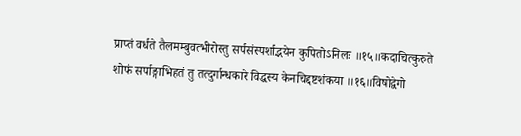प्राप्तं वर्धते तैलमम्बुवत्भीरोस्तु सर्पसंस्पर्शाद्भयेन कुपितोऽनिलः ॥१५॥कदाचित्कुरुते शोफं सर्पाङ्गाभिहतं तु तत्दुर्गान्धकारे विद्धस्य केनचिद्दष्टशंकया ॥१६॥विषोद्वेगो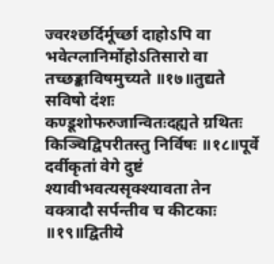ज्वरश्छर्दिर्मूर्च्छा दाहोऽपि वा भवेत्ग्लानिर्मोहोऽतिसारो वा तच्छङ्काविषमुच्यते ॥१७॥तुद्यते सविषो दंशः कण्डूशोफरुजान्वितःदह्यते ग्रथितः किञ्चिद्विपरीतस्तु निर्विषः ॥१८॥पूर्वे दर्वीकृतां वेगे दुष्टं श्यावीभवत्यसृक्श्यावता तेन वक्त्रादौ सर्पन्तीव च कीटकाः ॥१९॥द्वितीये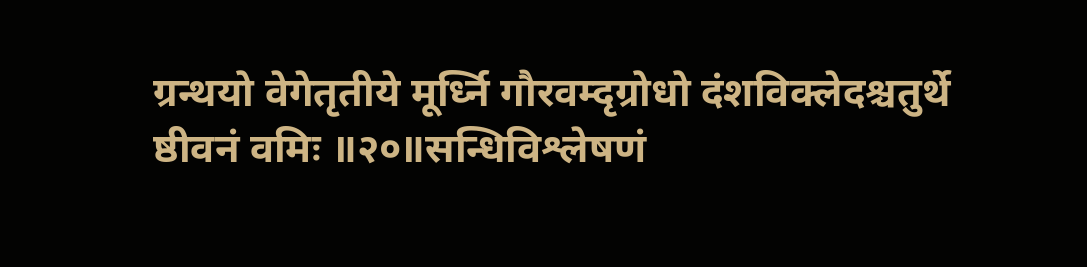ग्रन्थयो वेगेतृतीये मूर्ध्नि गौरवम्दृग्रोधो दंशविक्लेदश्चतुर्थे ष्ठीवनं वमिः ॥२०॥सन्धिविश्लेषणं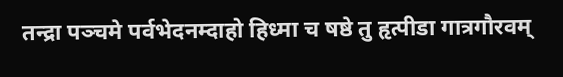तन्द्रा पञ्चमे पर्वभेदनम्दाहो हिध्मा च षष्ठे तु हृत्पीडा गात्रगौरवम्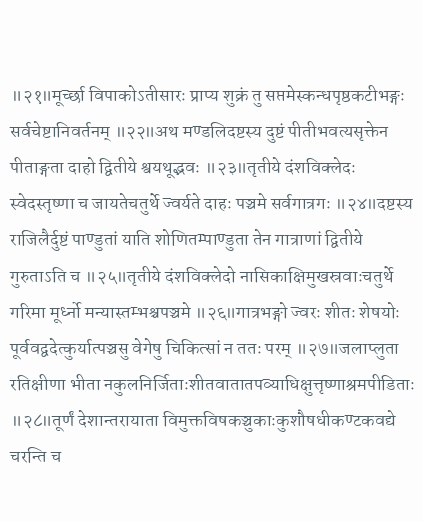॥२१॥मूर्च्छा विपाकोऽतीसारः प्राप्य शुक्रं तु सप्तमेस्कन्धपृष्ठकटीभङ्गः सर्वचेष्टानिवर्तनम् ॥२२॥अथ मण्डलिदष्टस्य दुष्टं पीतीभवत्यसृक्तेन पीताङ्गता दाहो द्वितीये श्वयथूद्भवः ॥२३॥तृतीये दंशविक्लेदः स्वेदस्तृष्णा च जायतेचतुर्थे ज्वर्यते दाहः पञ्चमे सर्वगात्रगः ॥२४॥दष्टस्य राजिलैर्दुष्टं पाण्डुतां याति शोणितम्पाण्डुता तेन गात्राणां द्वितीये गुरुताऽति च ॥२५॥तृतीये दंशविक्लेदो नासिकाक्षिमुखस्रवाःचतुर्थे गरिमा मूर्ध्नो मन्यास्तम्भश्चपञ्चमे ॥२६॥गात्रभङ्गो ज्वरः शीतः शेषयोः पूर्ववद्वदेत्कुर्यात्पञ्चसु वेगेषु चिकित्सां न ततः परम् ॥२७॥जलाप्लुता रतिक्षीणा भीता नकुलनिर्जिताःशीतवातातपव्याधिक्षुत्तृष्णाश्रमपीडिताः ॥२८॥तूर्णं देशान्तरायाता विमुक्तविषकञ्चुकाःकुशौषधीकण्टकवद्ये चरन्ति च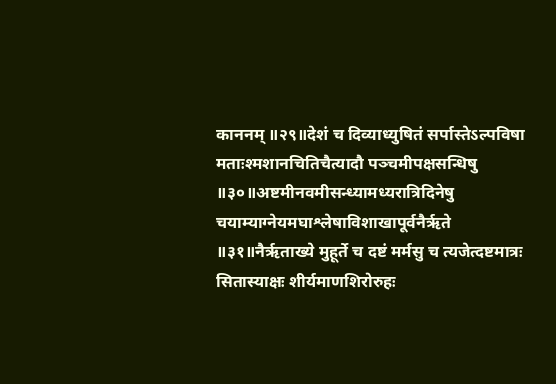काननम् ॥२९॥देशं च दिव्याध्युषितं सर्पास्तेऽल्पविषा मताःश्मशानचितिचैत्यादौ पञ्चमीपक्षसन्धिषु ॥३०॥अष्टमीनवमीसन्ध्यामध्यरात्रिदिनेषु चयाम्याग्नेयमघाश्लेषाविशाखापूर्वनैरृते ॥३१॥नैरृताख्ये मुहूर्ते च दष्टं मर्मसु च त्यजेत्दष्टमात्रः सितास्याक्षः शीर्यमाणशिरोरुहः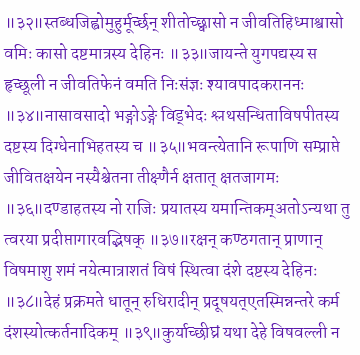॥३२॥स्तब्धजिह्वोमुहुर्मूर्च्छन् शीतोच्छ्वासो न जीवतिहिध्माश्वासो वमिः कासो दष्टमात्रस्य देहिनः ॥३३॥जायन्ते युगपद्यस्य स हृच्छूली न जीवतिफेनं वमति निःसंज्ञः श्यावपादकराननः ॥३४॥नासावसादो भङ्गोऽङ्गे विड्भेदः श्लथसन्धिताविषपीतस्य दष्टस्य दिग्धेनाभिहतस्य च ॥३५॥भवन्त्येतानि रूपाणि सम्प्राप्ते जीवितक्षयेन नस्यैश्चेतना तीक्ष्णैर्न क्षतात् क्षतजागमः ॥३६॥दण्डाहतस्य नो राजिः प्रयातस्य यमान्तिकम्अतोऽन्यथा तु त्वरया प्रदीप्तागारवद्भिषक् ॥३७॥रक्षन् कण्ठगतान् प्राणान् विषमाशु शमं नयेत्मात्राशतं विषं स्थित्वा दंशे दष्टस्य देहिनः ॥३८॥देहं प्रक्रमते धातून् रुधिरादीन् प्रदूषयत्एतस्मिन्नन्तरे कर्म दंशस्योत्कर्तनादिकम् ॥३९॥कुर्याच्छीघ्रं यथा देहे विषवल्ली न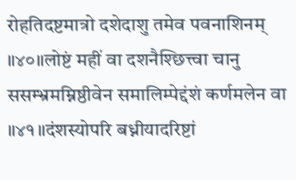रोहतिदष्टमात्रो दशेदाशु तमेव पवनाशिनम् ॥४०॥लोष्टं महीं वा दशनैश्छित्त्वा चानु ससम्भ्रमम्निष्ठीवेन समालिम्पेद्दंशं कर्णमलेन वा ॥४१॥दंशस्योपरि बध्नीयादरिष्टां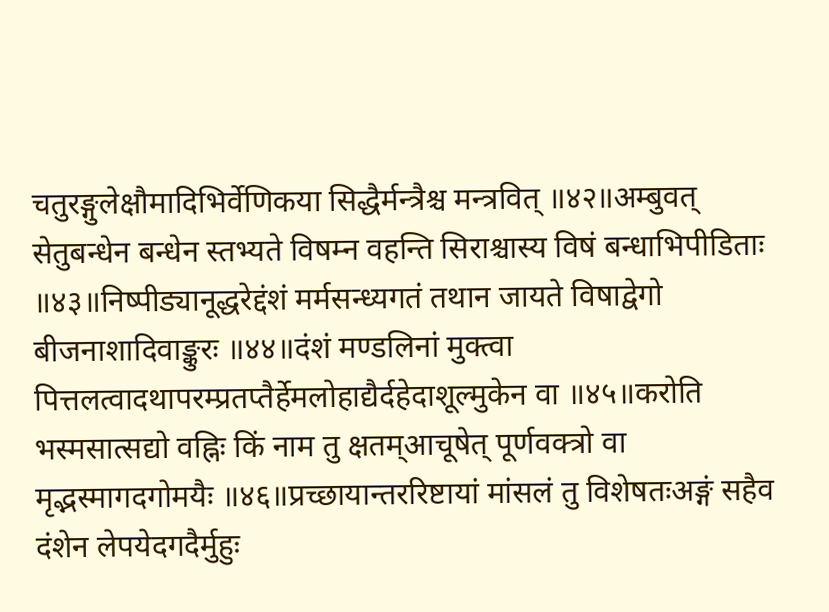चतुरङ्गुलेक्षौमादिभिर्वेणिकया सिद्धैर्मन्त्रैश्च मन्त्रवित् ॥४२॥अम्बुवत् सेतुबन्धेन बन्धेन स्तभ्यते विषम्न वहन्ति सिराश्चास्य विषं बन्धाभिपीडिताः ॥४३॥निष्पीड्यानूद्धरेद्दंशं मर्मसन्ध्यगतं तथान जायते विषाद्वेगो बीजनाशादिवाङ्कुरः ॥४४॥दंशं मण्डलिनां मुक्त्वा पित्तलत्वादथापरम्प्रतप्तैर्हेमलोहाद्यैर्दहेदाशूल्मुकेन वा ॥४५॥करोति भस्मसात्सद्यो वह्निः किं नाम तु क्षतम्आचूषेत् पूर्णवक्त्रो वा मृद्भस्मागदगोमयैः ॥४६॥प्रच्छायान्तररिष्टायां मांसलं तु विशेषतःअङ्गं सहैव दंशेन लेपयेदगदैर्मुहुः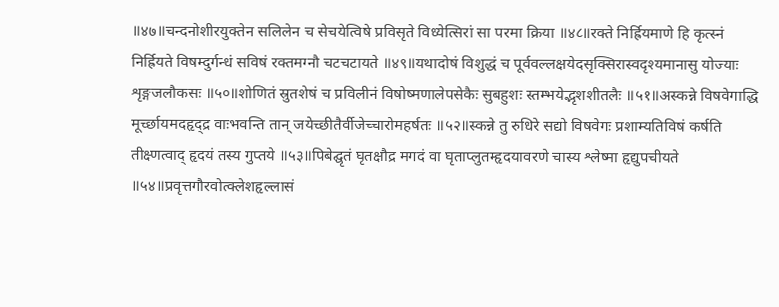॥४७॥चन्दनोशीरयुक्तेन सलिलेन च सेचयेत्विषे प्रविसृते विध्येत्सिरां सा परमा क्रिया ॥४८॥रक्ते निर्ह्रियमाणे हि कृत्स्नं निर्ह्रियते विषम्दुर्गन्धं सविषं रक्तमग्नौ चटचटायते ॥४९॥यथादोषं विशुद्धं च पूर्ववल्लक्षयेदसृक्सिरास्वदृश्यमानासु योज्याः शृङ्गजलौकसः ॥५०॥शोणितं स्रुतशेषं च प्रविलीनं विषोष्मणालेपसेकैः सुबहुशः स्तम्भयेद्भृशशीतलैः ॥५१॥अस्कन्ने विषवेगाद्धि मूर्च्छायमदहृद्द्र वाःभवन्ति तान् जयेच्छीतैर्वीजेच्चारोमहर्षतः ॥५२॥स्कन्ने तु रुधिरे सद्यो विषवेगः प्रशाम्यतिविषं कर्षति तीक्ष्णत्वाद् हृदयं तस्य गुप्तये ॥५३॥पिबेद्घृतं घृतक्षौद्र मगदं वा घृताप्लुतम्हृदयावरणे चास्य श्लेष्मा हृद्युपचीयते ॥५४॥प्रवृत्तगौरवोत्क्लेशहृल्लासं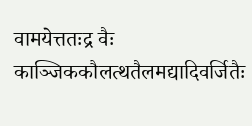वामयेत्ततःद्र वैः काञ्जिककौलत्थतैलमद्यादिवर्जितैः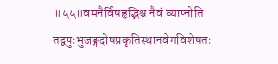॥५५॥वमनैर्विषहृद्भिश्च नैवं व्याप्नोति तद्वपुःभुजङ्गदोषप्रकृतिस्थानवेगविशेषतः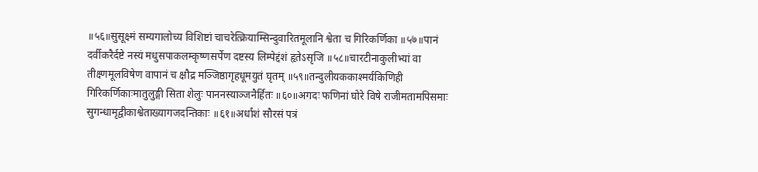॥५६॥सुसूक्ष्मं सम्यगालोच्य विशिष्टां चाचरेत्क्रियाम्सिन्दुवारितमूलानि श्वेता च गिरिकर्णिका ॥५७॥पानं दर्वीकरैर्दष्टे नस्यं मधुसपाकलम्कृष्णसर्पेण दष्टस्य लिम्पेद्दंशं हृतेऽसृजि ॥५८॥चारटीनाकुलीभ्यां वा तीक्ष्णमूलविषेण वापानं च क्षौद्र मञ्जिष्ठागृहधूमयुतं घृतम् ॥५९॥तन्दुलीयककाश्मर्यकिणिही गिरिकर्णिकाःमातुलुङ्गी सिता शेलुः पाननस्याञ्जनैर्हितः ॥६०॥अगदः फणिनां घोरे विषे राजीमतामपिसमाः सुगन्धामृद्वीकाश्वेताख्यागजदन्तिकाः ॥६१॥अर्धांशं सौरसं पत्रं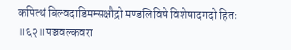कपित्थं बिल्वदाडिमम्सक्षौद्रो मण्डलिविषे विशेषादगदो हितः ॥६२॥पञ्चवल्कवरा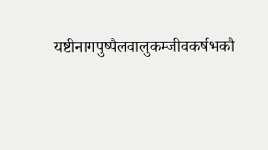यष्टीनागपुष्पैलवालुकम्जीवकर्षभकौ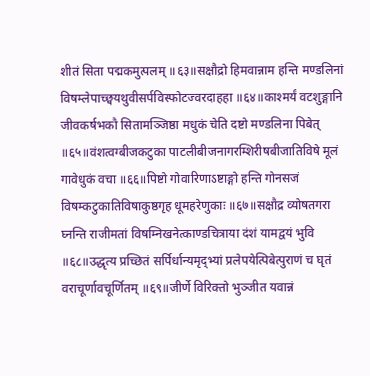शीतं सिता पद्मकमुत्पलम् ॥६३॥सक्षौद्रो हिमवान्नाम हन्ति मण्डलिनां विषम्लेपाच्छ्वयथुवीसर्पविस्फोटज्वरदाहहा ॥६४॥काश्मर्यं वटशुङ्गानि जीवकर्षभकौ सितामञ्जिष्ठा मधुकं चेति दष्टो मण्डलिना पिबेत् ॥६५॥वंशत्वग्बीजकटुका पाटलीबीजनागरम्शिरीषबीजातिविषे मूलं गावेधुकं वचा ॥६६॥पिष्टो गोवारिणाऽष्टाङ्गो हन्ति गोनसजं विषम्कटुकातिविषाकुष्ठगृह धूमहरेणुकाः ॥६७॥सक्षौद्र व्योषतगरा घ्नन्ति राजीमतां विषम्निखनेत्काण्डचित्राया दंशं यामद्वयं भुवि ॥६८॥उद्धृत्य प्रच्छितं सर्पिर्धान्यमृद्भ्यां प्रलेपयेत्पिबेत्पुराणं च घृतं वराचूर्णावचूर्णितम् ॥६९॥जीर्णे विरिक्तो भुञ्जीत यवान्नं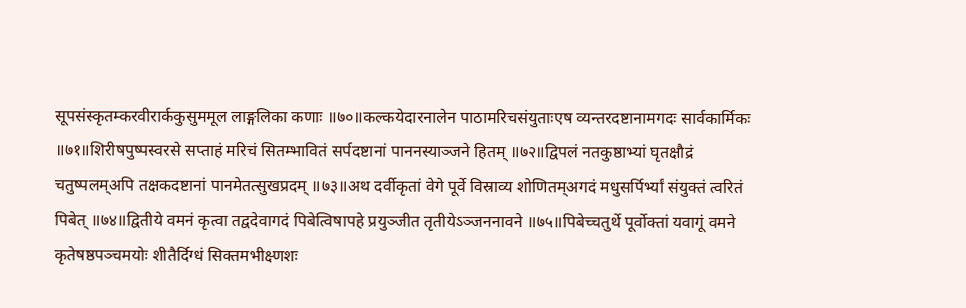सूपसंस्कृतम्करवीरार्ककुसुममूल लाङ्गलिका कणाः ॥७०॥कल्कयेदारनालेन पाठामरिचसंयुताःएष व्यन्तरदष्टानामगदः सार्वकार्मिकः ॥७१॥शिरीषपुष्पस्वरसे सप्ताहं मरिचं सितम्भावितं सर्पदष्टानां पाननस्याञ्जने हितम् ॥७२॥द्विपलं नतकुष्ठाभ्यां घृतक्षौद्रं चतुष्पलम्अपि तक्षकदष्टानां पानमेतत्सुखप्रदम् ॥७३॥अथ दर्वीकृतां वेगे पूर्वे विस्राव्य शोणितम्अगदं मधुसर्पिर्भ्यां संयुक्तं त्वरितं पिबेत् ॥७४॥द्वितीये वमनं कृत्वा तद्वदेवागदं पिबेत्विषापहे प्रयुञ्जीत तृतीयेऽञ्जननावने ॥७५॥पिबेच्चतुर्थे पूर्वोक्तां यवागूं वमने कृतेषष्ठपञ्चमयोः शीतैर्दिग्धं सिक्तमभीक्ष्णशः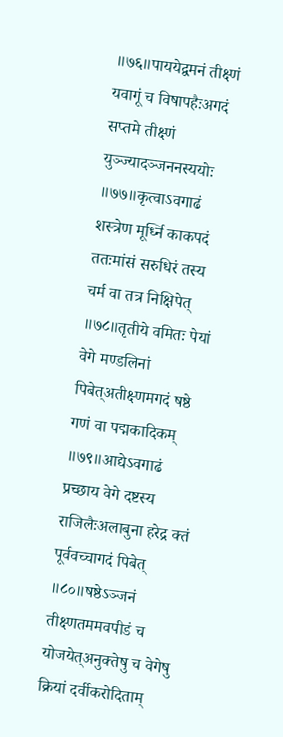॥७६॥पाययेद्वमनं तीक्ष्णं यवागूं च विषापहैःअगदं सप्तमे तीक्ष्णं युञ्ज्यादञ्जननस्ययोः ॥७७॥कृत्वाऽवगाढं शस्त्रेण मूर्ध्नि काकपदं ततःमांसं सरुधिरं तस्य चर्म वा तत्र निक्षिपेत् ॥७८॥तृतीये वमितः पेयां वेगे मण्डलिनां पिबेत्अतीक्ष्णमगदं षष्ठे गणं वा पद्मकादिकम् ॥७९॥आद्येऽवगाढं प्रच्छाय वेगे दष्टस्य राजिलैःअलाबुना हरेद्र क्तं पूर्ववच्चागदं पिबेत् ॥८०॥षष्ठेऽञ्जनं तीक्ष्णतममवपीडं च योजयेत्अनुक्तेषु च वेगेषु क्रियां दर्वीकरोदिताम्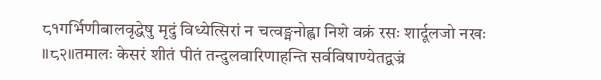८१गर्भिणीबालवृद्धेषु मृदुं विध्येत्सिरां न चत्वङ्मनोह्वा निशे वक्रं रसः शार्दूलजो नखः ॥८२॥तमालः केसरं शीतं पीतं तन्दुलवारिणाहन्ति सर्वविषाण्येतद्वज्रं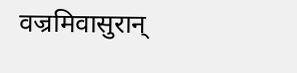वज्रमिवासुरान्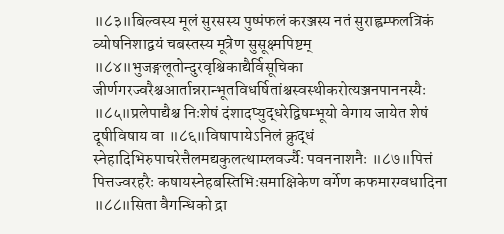॥८३॥बिल्वस्य मूलं सुरसस्य पुष्पंफलं करञ्जस्य नतं सुराह्वम्फलत्रिकं व्योषनिशाद्वयं चबस्तस्य मूत्रेण सुसूक्ष्मपिष्टम् ॥८४॥भुजङ्गलूतोन्दुरवृश्चिकाद्यैर्विसूचिका जीर्णगरज्वरैश्चआर्तान्नरान्भूतविधर्षितांश्चस्वस्थीकरोत्यञ्जनपाननस्यैः ॥८५॥प्रलेपाद्यैश्च निःशेषं दंशादप्युद्धरेद्विषम्भूयो वेगाय जायेत शेषं दूषीविषाय वा ॥८६॥विषापायेऽनिलं क्रुद्धं स्नेहादिभिरुपाचरेत्तैलमद्यकुलत्थाम्लवर्ज्यैः पवननाशनैः ॥८७॥पित्तं पित्तज्वरहरैः कषायस्नेहबस्तिभिःसमाक्षिकेण वर्गेण कफमारग्वधादिना ॥८८॥सिता वैगन्धिको द्रा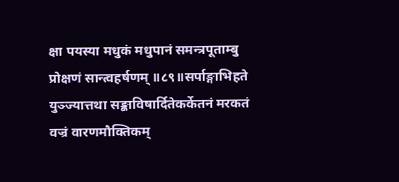क्षा पयस्या मधुकं मधुपानं समन्त्रपूताम्बु प्रोक्षणं सान्त्वहर्षणम् ॥८९॥सर्पाङ्गाभिहते युञ्ज्यात्तथा सङ्काविषार्दितेकर्केतनं मरकतं वज्रं वारणमौक्तिकम्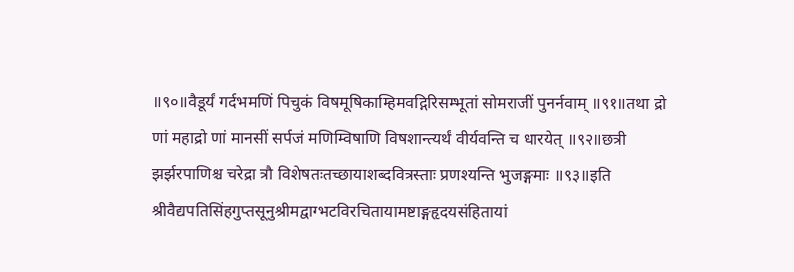॥९०॥वैडूर्यं गर्दभमणिं पिचुकं विषमूषिकाम्हिमवद्गिरिसम्भूतां सोमराजीं पुनर्नवाम् ॥९१॥तथा द्रो णां महाद्रो णां मानसीं सर्पजं मणिम्विषाणि विषशान्त्यर्थं वीर्यवन्ति च धारयेत् ॥९२॥छत्री झर्झरपाणिश्च चरेद्रा त्रौ विशेषतःतच्छायाशब्दवित्रस्ताः प्रणश्यन्ति भुजङ्गमाः ॥९३॥इति श्रीवैद्यपतिसिंहगुप्तसूनुश्रीमद्वाग्भटविरचितायामष्टाङ्गहृदयसंहितायां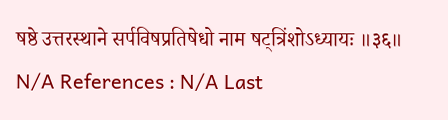षष्ठे उत्तरस्थाने सर्पविषप्रतिषेधो नाम षट्त्रिंशोऽध्यायः ॥३६॥ N/A References : N/A Last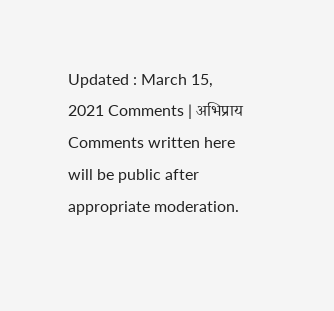Updated : March 15, 2021 Comments | अभिप्राय Comments written here will be public after appropriate moderation.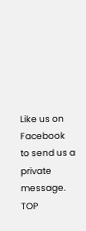Like us on Facebook to send us a private message. TOP